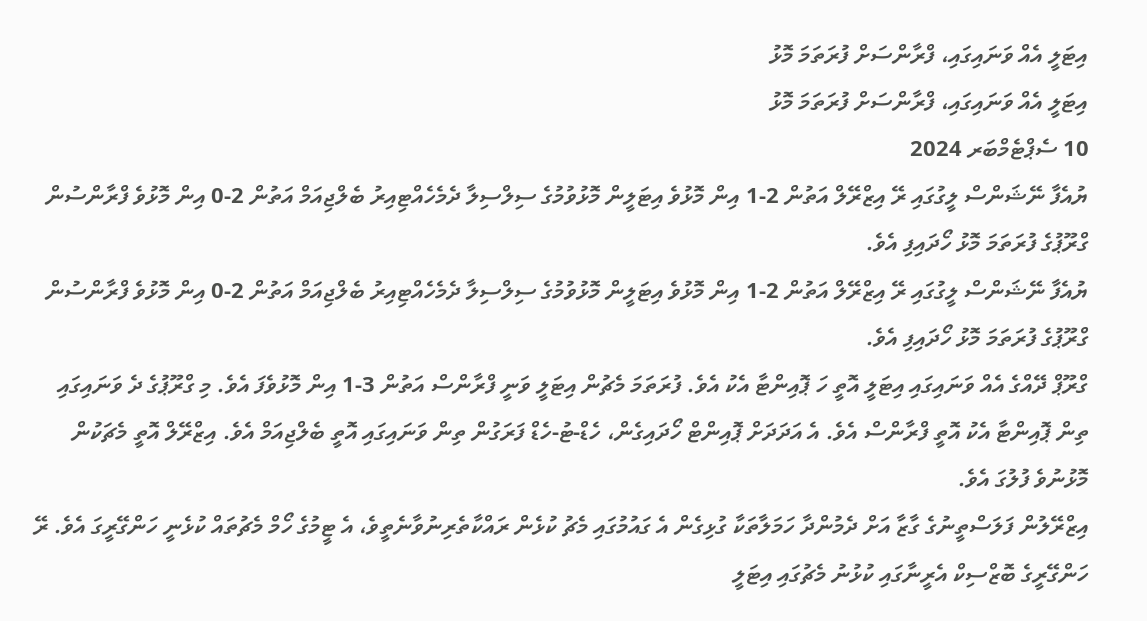އިޓަލީ އެއް ވަނައިގައި، ފްރާންސަށް ފުރަތަމަ މޮޅު
އިޓަލީ އެއް ވަނައިގައި، ފްރާންސަށް ފުރަތަމަ މޮޅު
10 ސެޕްޓެމްބަރ 2024
ޔުއެފާ ނޭޝަންސް ލީގުގައި ރޭ އިޒްރޭލް އަތުން 2-1 އިން މޮޅުވެ އިޓަލީން މޮޅުވުމުގެ ސިލްސިލާ ދެމެހެއްޓިއިރު ބެލްޖިއަމް އަތުން 2-0 އިން މޮޅުވެ ފްރާންސުން ގްރޫޕުގެ ފުރަތަމަ މޮޅު ހޯދައިފި އެވެ.
ޔުއެފާ ނޭޝަންސް ލީގުގައި ރޭ އިޒްރޭލް އަތުން 2-1 އިން މޮޅުވެ އިޓަލީން މޮޅުވުމުގެ ސިލްސިލާ ދެމެހެއްޓިއިރު ބެލްޖިއަމް އަތުން 2-0 އިން މޮޅުވެ ފްރާންސުން ގްރޫޕުގެ ފުރަތަމަ މޮޅު ހޯދައިފި އެވެ.
ގްރޫޕް ދޭއްގެ އެއް ވަނައިގައި އިޓަލީ އޮތީ ހަ ޕޮއިންޓާ އެކު އެވެ. ފުރަތަމަ މެޗުން އިޓަލީ ވަނީ ފްރާންސް އަތުން 3-1 އިން މޮޅުވެފަ އެވެ. މި ގްރޫޕުގެ ދެ ވަނައިގައި ތިން ޕޮއިންޓާ އެކު އޮތީ ފްރާންސް އެވެ. އެ އަދަދަށް ޕޮއިންޓް ހޯދައިގެން، ހެޑް-ޓު-ހެޑް ފަރަގުން ތިން ވަނައިގައި އޮތީ ބެލްޖިއަމް އެވެ. އިޒްރޭލް އޮތީ މެޗަކުން މޮޅުނުވެ ފުލުގަ އެވެ.
އިޒްރޭލުން ފަލަސްތީނުގެ ގާޒާ އަށް ދެމުންދާ ހަމަލާތަކާ ގުޅިގެން އެ ގައުމުގައި މެޗު ކުޅެން ރައްކާތެރިނުވާނެތީވެ، އެ ޓީމުގެ ހޯމް މެޗުތައް ކުޅެނީ ހަންގޭރީގަ އެވެ. ރޭ ހަންގޭރީގެ ބޮޒްސިކް އެރީނާގައި ކުޅުނު މެޗުގައި އިޓަލީ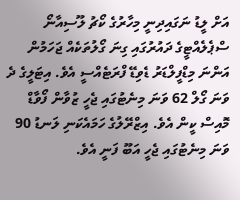އަށް ލީޑު ނަގައިދިނީ މިހާރުގެ ކޯޗު ލޫސިއާނޯ ސްޕެލެއްޓީގެ ދައުރުގައި ގިނަ ގޯލުތަކެއް ޖަހަމުން އަންނަ މިޑްފީލްޑަރު ޑެވިޑޭ ފްރަޓެއްސީ އެވެ. އިޓަލީގެ ދެ ވަނަ ގޯލް 62 ވަނަ މިނެޓުގައި ޖެހީ ޒުވާން ފޯވާޑް މޮއިސް ކީން އެވެ. އިޒްރޭލުގެ ހަމައެކަނި ލަނޑު 90 ވަނަ މިނެޓުގައި ޖެހީ އަބޫ ފަނީ އެވެ.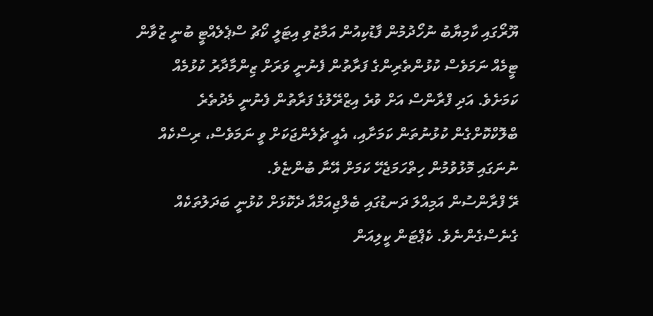ޔޫރޯގައި ކާމިޔާބު ނުހޯދުމުން ފާޑުކިއުން އަމާޒުވި އިޓަލީ ކޯޗު ސްޕެލެއްޓީ ބުނީ ޒުވާން ޓީމެއް ނަމަވެސް ކުޅުންތެރިންގެ ފަރާތުން ފެނުނީ ވަރަށް ޒިންމާދާރު ކުޅުމެއް ކަމަށެވެ. އަދި ފްރާންސް އަށް ވުރެ އިޒްރޭލުގެ ފަރާތުން ފެނުނީ މެދުތެރެ ބްލޮކްކޮށްގެން ކުޅުނުތަން ކަމަށާއި، އެއީ ޗެލެންޖަކަށް ވީ ނަމަވެސް، ރިސްކެއް ނުނަގައި މޮޅުވުމުން ހިތްހަމަޖެހޭ ކަމަށް އޭނާ ބުންޏެވެ.
ރޭ ފްރާންސުން އަމިއްލަ ދަނޑުގައި ބެލްޖިއަމްއާ ދެކޮޅަށް ކުޅުނީ ބަދަލުތަކެއް ގެނެސްގެންނެވެ. ކެޕްޓަން ކީލިއަން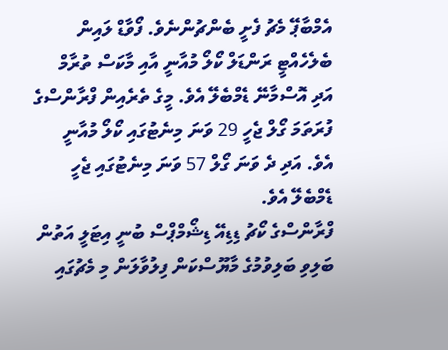އެމްބާޕޭ މެޗު ފެށީ ބެންޗުންނެވެ. ފޯވާޑް ލައިން ބެލެހެއްޓީ ރަންޑަލް ކޯލޯ މުއާނީ އާއި މާކަސް ތުރާމް އަދި އޮސްމާނޭ ޑެމްބެލޭ އެވެ. މީގެ ތެރެއިން ފްރާންސްގެ ފުރަތަމަ ގޯލް ޖެހީ 29 ވަނަ މިނެޓުގައި ކޯލޯ މުއާނީ އެވެ. އަދި ދެ ވަނަ ގޯލް 57 ވަނަ މިނެޓުގައި ޖެހީ ޑެމްބެލޭ އެވެ.
ފްރާންސްގެ ކޯޗު ޑިޑިއޭ ޑިޝޯމްޕްސް ބުނީ އިޓަލީ އަތުން ބަލިވި ބަލިވުމުގެ މާޔޫސްކަން ފިލުވާލަން މި މެޗުގައި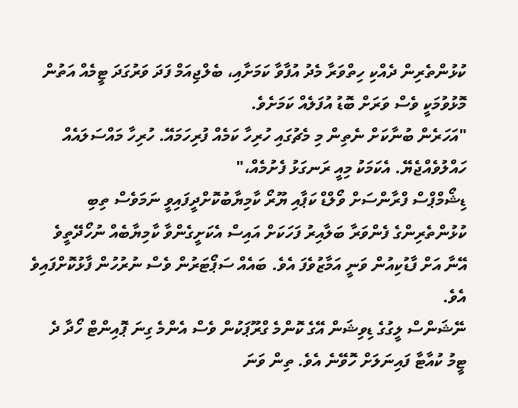ކުޅުންތެރިން ދެއްކި ހިތްވަރާ މެދު އުފާވާ ކަމަށާއި، ބެލްޖިއަމް ފަދަ ވަރުގަދަ ޓީމެއް އަތުން މޮޅުވުމަކީ ވެސް ވަރަށް ބޮޑު އުފަލެއް ކަމަށެވެ.
"އަހަރެން ބުނާކަށް ނެތިން މި މެޗުގައި ހުރިހާ ކަމެއް ފުރިހަމައޭ. ހުރިހާ މައްސަލައެއް ހައްލުވެއްޖެޔޭ. އެކަމަކު މިއީ ރަނގަޅު ފެށުމެއް،"
ޑިޝޯމްޕްސް ފްރާންސަށް ވޯލްޑް ކަޕާއި ޔޫރޯ ކާމިޔާބުކޮށްދީފައިވީ ނަމަވެސް ތިބި ކުޅުންތެރިންގެ ފެންވަރާ ބަލާއިރު ފަހަކަށް އައިސް އެކަށީގެންވާ ކާމިޔާބެއް ނުހޯދޭތީވެ އޭނާ އަށް ފާޑުކިއުން ވަނީ އަމާޒުވެފަ އެވެ. ބައެއް ސަޕޯޓަރުން ވެސް ނުރުހުން ފާޅުކޮށްފައިވެ އެވެ.
ނޭޝަންސް ލީގުގެ ޑިވިޝަން އޭގެ ކޮންމެ ގްރޫޕަކުން ވެސް އެންމެ ގިނަ ޕޮއިންޓް ހޯދާ ދެ ޓީމު ކުއާޓާ ފައިނަލަށް ހޮވޭނެ އެވެ. ތިން ވަނަ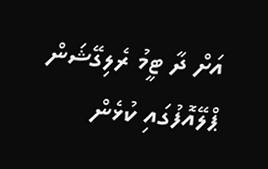އަށް ދާ ޓީމު ރެލިގޭޝަން ޕްލޭއޮފުގައި ކުޅެން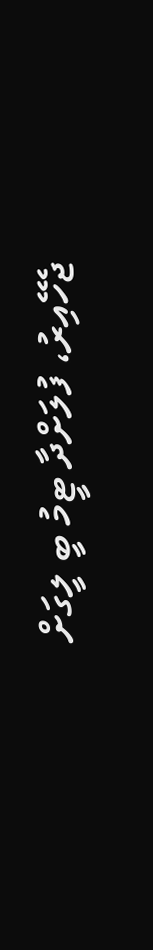ޖެހޭއިރު، ފުލަށްދާ ޓީމު ބީ ލީގަށް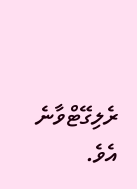ރެލިގޭޓްވާނެ އެވެ.